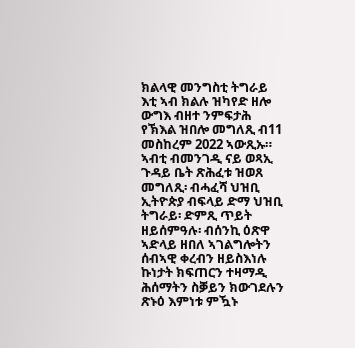ክልላዊ መንግስቲ ትግራይ እቲ ኣብ ክልሉ ዝካየድ ዘሎ ውግእ ብዘተ ንምፍታሕ የኽእል ዝበሎ መግለጺ ብ11 መስከረም 2022 ኣውጺኡ። ኣብቲ ብመንገዲ ናይ ወጻኢ ጉዳይ ቤት ጽሕፈቱ ዝወጸ መግለጺ፡ ብሓፈሻ ህዝቢ ኢትዮጵያ ብፍላይ ድማ ህዝቢ ትግራይ፡ ድምጺ ጥይት ዘይሰምዓሉ፡ ብሰንኪ ዕጽዋ ኣድላይ ዘበለ ኣገልግሎትን ሰብኣዊ ቀረብን ዘይስእነሉ  ኩነታት ክፍጠርን ተዛማዲ ሕሰማትን ስቓይን ክውገደሉን ጽኑዕ እምነቱ ምዃኑ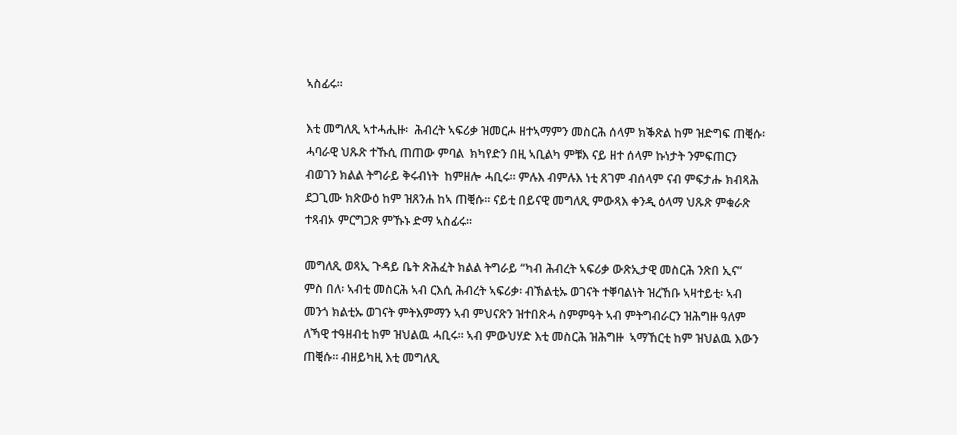ኣስፊሩ።

እቲ መግለጺ ኣተሓሒዙ፡  ሕብረት ኣፍሪቃ ዝመርሖ ዘተኣማምን መስርሕ ሰላም ክቕጽል ከም ዝድግፍ ጠቒሱ፡ ሓባራዊ ህጹጽ ተኹሲ ጠጠው ምባል  ክካየድን በዚ ኣቢልካ ምቹእ ናይ ዘተ ሰላም ኩነታት ንምፍጠርን ብወገን ክልል ትግራይ ቅሩብነት  ከምዘሎ ሓቢሩ። ምሉእ ብምሉእ ነቲ ጸገም ብሰላም ናብ ምፍታሑ ክብጻሕ ደጋጊሙ ክጽውዕ ከም ዝጸንሐ ከኣ ጠቒሱ። ናይቲ በይናዊ መግለጺ ምውጻእ ቀንዲ ዕላማ ህጹጽ ምቁራጽ ተጻብኦ ምርግጋጽ ምኹኑ ድማ ኣስፊሩ።

መግለጺ ወጻኢ ጉዳይ ቤት ጽሕፈት ክልል ትግራይ “ካብ ሕብረት ኣፍሪቃ ውጽኢታዊ መስርሕ ንጽበ ኢና” ምስ በለ፡ ኣብቲ መስርሕ ኣብ ርእሲ ሕብረት ኣፍሪቃ፡ ብኽልቲኡ ወገናት ተቐባልነት ዝረኸቡ ኣዛተይቲ፡ ኣብ መንጎ ክልቲኡ ወገናት ምትእምማን ኣብ ምህናጽን ዝተበጽሓ ስምምዓት ኣብ ምትግብራርን ዝሕግዙ ዓለም ለኻዊ ተዓዘብቲ ከም ዝህልዉ ሓቢሩ። ኣብ ምውህሃድ እቲ መስርሕ ዝሕግዙ  ኣማኸርቲ ከም ዝህልዉ እውን ጠቒሱ። ብዘይካዚ እቲ መግለጺ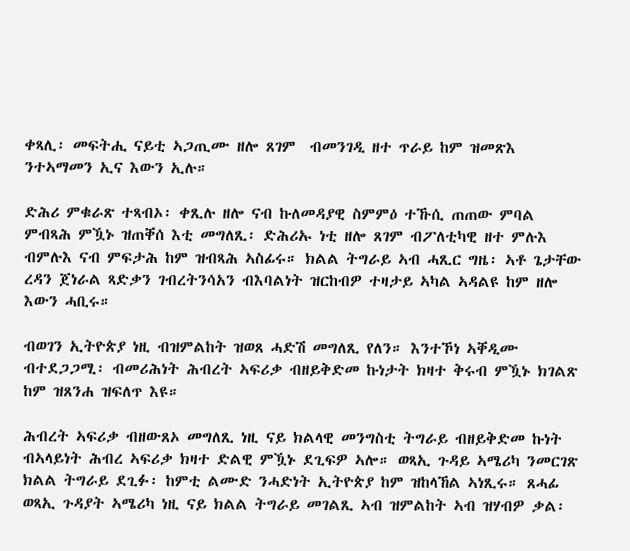ቀጻሊ፡ መፍትሒ ናይቲ ኣጋጢሙ ዘሎ ጸገም  ብመንገዲ ዘተ ጥራይ ከም ዝመጽእ ንተኣማመን ኢና እውን ኢሉ።

ድሕሪ ምቁራጽ ተጻብኦ፡ ቀጺሉ ዘሎ ናብ ኩለመዳያዊ ስምምዕ ተኹሲ ጠጠው ምባል ምብጻሕ ምዃኑ ዝጠቐሰ እቲ መግለጺ፡ ድሕሪኡ ነቲ ዘሎ ጸገም ብፖለቲካዊ ዘተ ምሉእ ብምሉእ ናብ ምፍታሕ ከም ዝብጻሕ ኣስፊሩ። ክልል ትግራይ ኣብ ሓጺር ግዜ፡ ኣቶ ጌታቸው ረዳን ጀነራል ጻድቃን ገብረትንሳአን ብእባልነት ዝርከብዎ ተዛታይ ኣካል ኣዳልዩ ከም ዘሎ እውን ሓቢሩ።

ብወገን ኢትዮጵያ ነዚ ብዝምልከት ዝወጸ ሓድሽ መግለጺ የለን። እንተኾነ ኣቐዲሙ ብተደጋጋሚ፡ ብመሪሕነት ሕብረት ኣፍሪቃ ብዘይቅድመ ኩነታት ክዛተ ቅሩብ ምዃኑ ክገልጽ ከም ዝጸንሐ ዝፍለጥ እዩ።

ሕብረት ኣፍሪቃ ብዘውጸኦ መግለጺ ነዚ ናይ ክልላዊ መንግስቲ ትግራይ ብዘይቅድመ ኩነት ብኣላይነት ሕብረ ኣፍሪቃ ክዛተ ድልዊ ምዃኑ ደጊፍዎ ኣሎ። ወጻኢ ጉዳይ ኣሜሪካ ንመርገጽ ክልል ትግራይ ደጊፉ፡ ከምቲ ልሙድ ንሓድነት ኢትዮጵያ ከም ዝከላኸል ኣነጺሩ። ጸሓፊ ወጻኢ ጉዳያት ኣሜሪካ ነዚ ናይ ክልል ትግራይ መገልጺ ኣብ ዝምልከት ኣብ ዝሃብዎ ቃል፡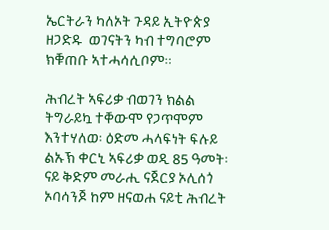ኤርትራን ካለኦት ጉዳይ ኢትዮጵያ ዘጋድዱ  ወገናትን ካብ ተግባሮም ክቑጠቡ ኣተሓሳሲቦም።

ሕብረት ኣፍሪቃ ብወገን ክልል ትግራይኳ ተቐውሞ የጋጥሞም እንተሃለወ፡ ዕድመ ሓላፍነት ፍሉይ ልኡኽ ቀርኒ ኣፍሪቃ ወዲ 85 ዓመት፡ ናይ ቅድም መራሒ ናጀርያ ኦሊሰጎ  ኦባሳንጆ ከም ዘናወሐ ናይቲ ሕብረት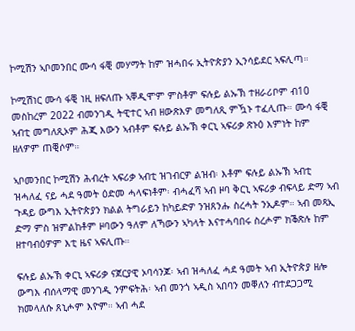ኮሚሽን ኣቦመንበር ሙሳ ፋቒ መሃማት ከም ዝሓበሩ ኢትዮጵያን ኢንሳይደር ኣፍሊጣ።

ኮሚሽነር ሙሳ ፋቒ ነዚ ዘፍለጡ ኣቐዲሞም ምስቶም ፍሉይ ልኡኽ ተዘራሪቦም ብ10 መስከረም 2022 ብመንገዲ ትዊተር ኣብ ዘውጽእዎ መግለጺ ምዃኑ ተፈሊጡ። ሙሳ ፋቒ ኣብቲ መግለጺኦም ሕጂ እውን ኣብቶም ፍሉይ ልኡኽ ቀርኒ ኣፍሪቃ ጽኑዕ እምነት ከም ዘለዎም ጠቒሶም።

ኣቦመንበር ኮሚሽን ሕብረት ኣፍሪቃ ኣብቲ ዝገብርዎ ልዝብ፡ እቶም ፍሉይ ልኡኽ ኣብቲ ዝሓለፈ ናይ ሓደ ዓመት ዕድመ ሓላፍነቶም፡ ብሓፈሻ ኣብ ዞባ ቅርኒ ኣፍሪቃ ብፍላይ ድማ ኣብ ጉዳይ ውግእ ኢትዮጵያን ክልል ትግራይን ከካይድዎ ንዝጸንሑ ስረሓት ንኢዶም። ኣብ መጻኢ ድማ ምስ ዝምልከቶም ዞባውን ዓለም ለኻውን ኣካላት እናተሓባበሩ ስረሖም ክቕጽሉ ከም ዘተባብዕዎም እቲ ዜና ኣፍሊጡ።

ፍሉይ ልኡኽ ቀርኒ ኣፍሪቃ ናጀርያዊ ኦባሳንጆ፡ ኣብ ዝሓለፈ ሓደ ዓመት ኣብ ኢትዮጵያ ዘሎ ውግእ ብሰላማዊ መንገዲ ንምፍትሕ፡ ኣብ መንጎ ኣዲስ ኣበባን መቐለን ብተደጋጋሚ ክመላለሱ ጸኒሖም እዮም። ኣብ ሓደ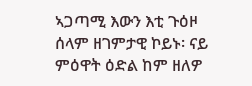ኣጋጣሚ እውን እቲ ጉዕዞ ሰላም ዘገምታዊ ኮይኑ፡ ናይ ምዕዋት ዕድል ከም ዘለዎ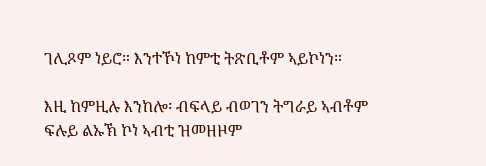ገሊጾም ነይሮ። እንተኾነ ከምቲ ትጽቢቶም ኣይኮነን።

እዚ ከምዚሉ እንከሎ፡ ብፍላይ ብወገን ትግራይ ኣብቶም ፍሉይ ልኡኽ ኮነ ኣብቲ ዝመዘዞም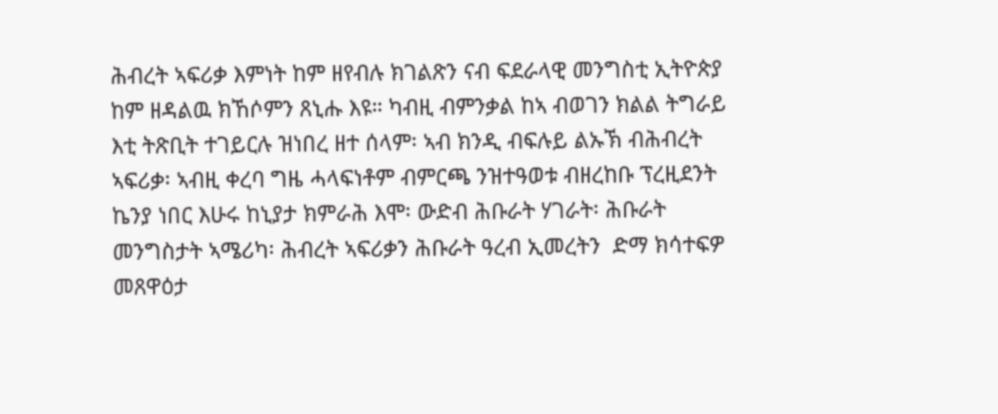ሕብረት ኣፍሪቃ እምነት ከም ዘየብሉ ክገልጽን ናብ ፍደራላዊ መንግስቲ ኢትዮጵያ ከም ዘዳልዉ ክኸሶምን ጸኒሑ እዩ። ካብዚ ብምንቃል ከኣ ብወገን ክልል ትግራይ እቲ ትጽቢት ተገይርሉ ዝነበረ ዘተ ሰላም፡ ኣብ ክንዲ ብፍሉይ ልኡኽ ብሕብረት ኣፍሪቃ፡ ኣብዚ ቀረባ ግዜ ሓላፍነቶም ብምርጫ ንዝተዓወቱ ብዘረከቡ ፕረዚደንት ኬንያ ነበር እሁሩ ከኒያታ ክምራሕ እሞ፡ ውድብ ሕቡራት ሃገራት፡ ሕቡራት መንግስታት ኣሜሪካ፡ ሕብረት ኣፍሪቃን ሕቡራት ዓረብ ኢመረትን  ድማ ክሳተፍዎ  መጸዋዕታ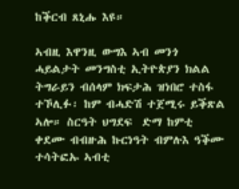ከቕርብ ጸኒሑ እዩ።

ኣብዚ እዋንዚ ውግእ ኣብ መንጎ ሓይልታት መንግስቲ ኢትዮጵያን ክልል ትግራይን ብሰላም ክፍታሕ ዝነበሮ ተስፋ ተኾሊፉ፡ ከም ብሓድሽ ተጀሚሩ ይቕጽል ኣሎ። ስርዓት ህግደፍ  ድማ ከምቲ ቀደሙ ብብዙሕ ኩርነዓት ብምሉእ ዓቕሙ ተሳትፎኡ ኣብቲ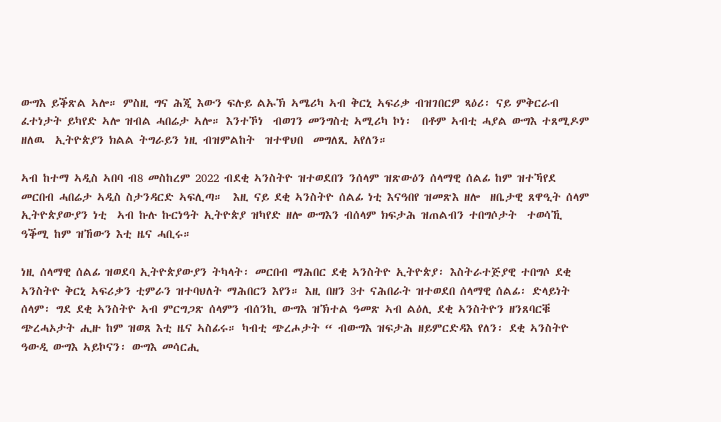ውግእ ይቕጽል ኣሎ። ምስዚ ግና ሕጂ እውን ፍሉይ ልኡኽ ኣሜሪካ ኣብ ቅርኒ ኣፍሪቃ ብዝገበርዎ ጻዕሪ፡ ናይ ምቅርራብ ፈተነታት ይካየድ ኣሎ ዝብል ሓበሬታ ኣሎ። እንተኾነ  ብወገን መንግስቲ ኣሚሪካ ኮነ፡  በቶም ኣብቲ ሓያል ውግእ ተጸሚዶም ዘለዉ  ኢትዮጵያን ክልል ትግራይን ነዚ ብዝምልከት  ዝተዋህበ  መግለጺ አየለን።

ኣብ ከተማ ኣዲስ ኣበባ ብ8 መስከረም 2022 ብደቂ ኣንስትዮ ዝተወደበን ንሰላም ዝጽውዕን ሰላማዊ ሰልፊ ከም ዝተኻየደ መርበብ ሓበሬታ ኣዲስ ስታንዳርድ ኣፍሊጣ።  እዚ ናይ ደቂ ኣንስትዮ ሰልፊ ነቲ እናዓበየ ዝመጽእ ዘሎ  ዘቤታዊ ጸዋዒት ሰላም ኢትዮጵያውያን ነቲ  ኣብ ኩሉ ኩርነዓት ኢትዮጵያ ዝካየድ ዘሎ ውግእን ብሰላም ክፍታሕ ዝጠልብን ተበግሶታት  ተወሳኺ ዓቕሚ ከም ዝኸውን እቲ ዜና ሓቢሩ።

ነዚ ሰላማዊ ሰልፊ ዝወደባ ኢትዮጵያውያን ትካላት፡ መርበብ ማሕበር ደቂ ኣንስትዮ ኢትዮጵያ፡ እስትራተጅያዊ ተበግሶ ደቂ ኣንስትዮ ቅርኒ ኣፍሪቃን ቲምራን ዝተባህለት ማሕበርን እየን። እዚ በዘን 3ተ ናሕበራት ዝተወደበ ሰላማዊ ሰልፊ፡ ድላይነት ሰላም፡ ግደ ደቂ ኣንስትዮ ኣብ ምርግጋጽ ሰላምን ብሰንኪ ውግእ ዝኽተል ዓመጽ ኣብ ልዕሊ ደቂ ኣንስትዮን ዘንጸባርቑ ጭረሓኦታት ሒዙ ከም ዝወጸ እቲ ዜና ኣስፊሩ። ካብቲ ጭረሖታት “ ብውግእ ዝፍታሕ ዘይምርድዳእ የለን፡ ደቂ ኣንስትዮ ዓውዲ ውግእ ኣይኮናን፡ ውግእ መሳርሒ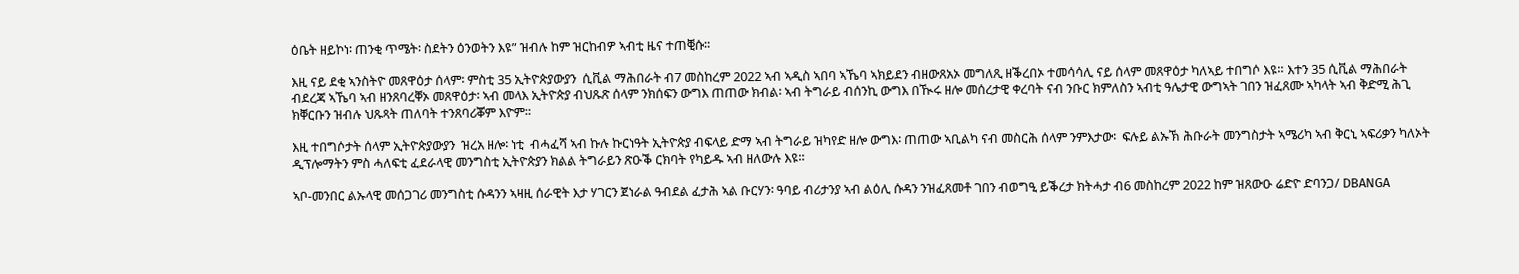ዕቤት ዘይኮነ፡ ጠንቂ ጥሜት፡ ስደትን ዕንወትን እዩ” ዝብሉ ከም ዝርከብዎ ኣብቲ ዜና ተጠቒሱ።

እዚ ናይ ደቂ ኣንስትዮ መጸዋዕታ ሰላም፡ ምስቲ 35 ኢትዮጵያውያን  ሲቪል ማሕበራት ብ7 መስከረም 2022 ኣብ ኣዲስ ኣበባ ኣኼባ ኣክይደን ብዘውጸአኦ መግለጺ ዘቕረበኦ ተመሳሳሊ ናይ ሰላም መጸዋዕታ ካለኣይ ተበግሶ እዩ። እተን 35 ሲቪል ማሕበራት  ብደረጃ ኣኼባ ኣብ ዘንጸባረቐኦ መጸዋዕታ፡ ኣብ መላእ ኢትዮጵያ ብህጹጽ ሰላም ንክሰፍን ውግእ ጠጠው ክብል፡ ኣብ ትግራይ ብሰንኪ ውግእ በዂሩ ዘሎ መሰረታዊ ቀረባት ናብ ንቡር ክምለስን ኣብቲ ዓሌታዊ ውግኣት ገበን ዝፈጸሙ ኣካላት ኣብ ቅድሚ ሕጊ ክቐርቡን ዝብሉ ህጹጻት ጠለባት ተንጸባሪቖም እዮም።

እዚ ተበግሶታት ሰላም ኢትዮጵያውያን  ዝረአ ዘሎ፡ ነቲ  ብሓፈሻ ኣብ ኩሉ ኩርነዓት ኢትዮጵያ ብፍላይ ድማ ኣብ ትግራይ ዝካየድ ዘሎ ውግእ፡ ጠጠው ኣቢልካ ናብ መስርሕ ሰላም ንምእታው፡  ፍሉይ ልኡኽ ሕቡራት መንግስታት ኣሜሪካ ኣብ ቅርኒ ኣፍሪቃን ካለኦት ዲፕሎማትን ምስ ሓለፍቲ ፈደራላዊ መንግስቲ ኢትዮጵያን ክልል ትግራይን ጽዑቕ ርክባት የካይዱ ኣብ ዘለውሉ እዩ።

ኣቦ-መንበር ልኡላዊ መሰጋገሪ መንግስቲ ሱዳንን ኣዛዚ ሰራዊት እታ ሃገርን ጀነራል ዓብደል ፈታሕ ኣል ቡርሃን፡ ዓባይ ብሪታንያ ኣብ ልዕሊ ሱዳን ንዝፈጸመቶ ገበን ብወግዒ ይቕረታ ክትሓታ ብ6 መስከረም 2022 ከም ዝጸውዑ ሬድዮ ድባንጋ/ DBANGA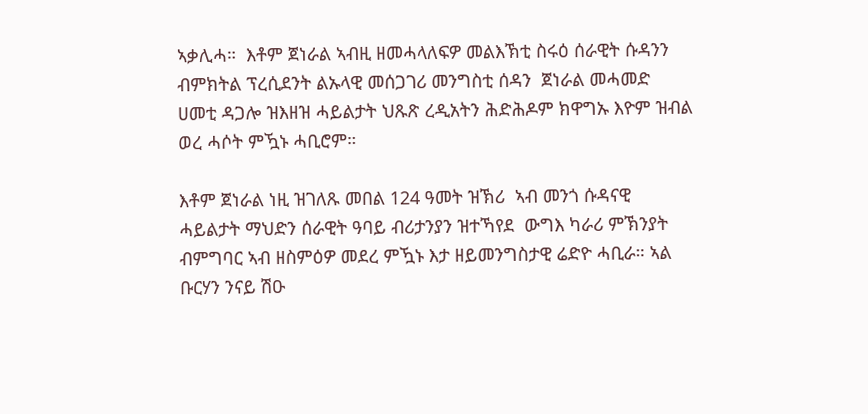ኣቃሊሓ።  እቶም ጀነራል ኣብዚ ዘመሓላለፍዎ መልእኽቲ ስሩዕ ሰራዊት ሱዳንን ብምክትል ፕረሲደንት ልኡላዊ መሰጋገሪ መንግስቲ ሰዳን  ጀነራል መሓመድ ሀመቲ ዳጋሎ ዝእዘዝ ሓይልታት ህጹጽ ረዲአትን ሕድሕዶም ክዋግኡ እዮም ዝብል ወረ ሓሶት ምዃኑ ሓቢሮም።

እቶም ጀነራል ነዚ ዝገለጹ መበል 124 ዓመት ዝኽሪ  ኣብ መንጎ ሱዳናዊ ሓይልታት ማህድን ሰራዊት ዓባይ ብሪታንያን ዝተኻየደ  ውግእ ካራሪ ምኽንያት ብምግባር ኣብ ዘስምዕዎ መደረ ምዃኑ እታ ዘይመንግስታዊ ሬድዮ ሓቢራ። ኣል ቡርሃን ንናይ ሽዑ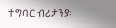ተግባር ብሪታንያ፡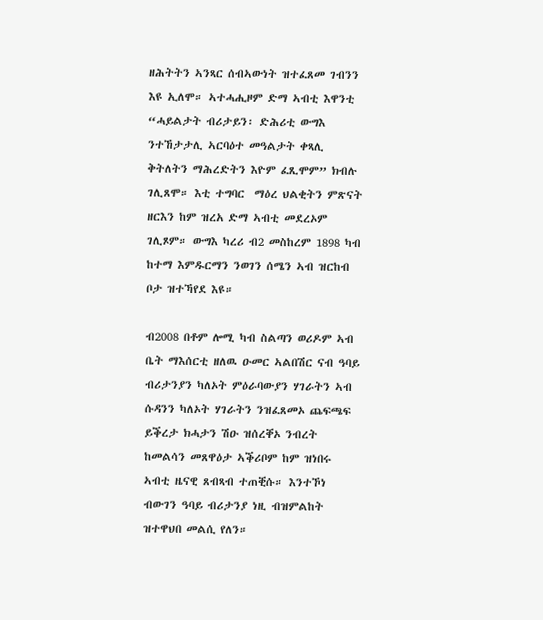ዘሕትትን ኣንጻር ሰብኣውነት ዝተፈጸመ ገብንን እዩ ኢለሞ። ኣተሓሒዞም ድማ ኣብቲ እዋንቲ     “ሓይልታት ብሪታይን፡ ድሕሪቲ ውግእ ንተኸታታሊ ኣርባዕተ መዓልታት ቀጻሊ ቅትለትን ማሕረድትን እዮም ፈጺሞም” ክብሉ ገሊጸሞ። እቲ ተግባር  ማዕረ ህልቂትን ምጽናት ዘርእን ከም ዝረአ ድማ ኣብቲ መደረኦም ገሊጾም። ውግእ ካረሪ ብ2 መስከረም 1898 ካብ ከተማ እምዱርማን ንወገን ሰሜን ኣብ ዝርከብ ቦታ ዝተኻየደ እዩ።

ብ2008 በቶም ሎሚ ካብ ስልጣን ወሪዶም ኣብ ቤት ማእሰርቲ ዘለዉ ዑመር ኣልበሽር ናብ ዓባይ ብሪታንያን ካለኦት ምዕራባውያን ሃገራትን ኣብ ሱዳንን ካለኦት ሃገራትን ንዝፈጸመኦ ጨፍጫፍ  ይቕረታ ክሓታን ሽዑ ዝሰረቐኦ ንብረት ከመልሳን መጸዋዕታ ኣቕሪቦም ከም ዝነበሩ ኣብቲ ዜናዊ ጸብጻብ ተጠቒሱ። እንተኾነ ብውገን ዓባይ ብሪታንያ ነዚ ብዝምልከት ዝተዋህበ መልሲ የለን።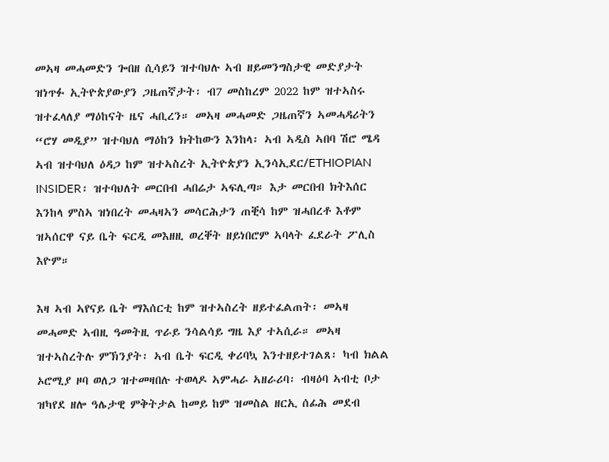መኣዛ መሓመድን ጐበዘ ሲሳይን ዝተባህሉ ኣብ ዘይመንግስታዊ መድያታት ዝነጥፉ ኢትዮጵያውያን ጋዜጠኛታት፡ ብ7 መስከረም 2022 ከም ዝተኣስሩ ዝተፈላለያ ማዕከናት ዜና ሓቢረን። መኣዛ መሓመድ ጋዜጠኛን ኣመሓዳሪትን “ሮሃ መዲያ” ዝተባህለ ማዕከን ክትከውን እንከላ፡ ኣብ ኣዲስ ኣበባ ሽሮ ሜዳ ኣብ ዝተባህለ ዕዳጋ ከም ዝተኣስረት ኢትዮጵያን ኢንሳኢደር/ETHIOPIAN INSIDER፡ ዝተባህለት መርበብ ሓበሬታ ኣፍሊጣ። እታ መርበብ ክትእሰር እንከላ ምስኣ ዝነበረት መሓዛኣን መሳርሕታን ጠቒሳ ከም ዝሓበረቶ እቶም ዝኣሰርዋ ናይ ቤት ፍርዲ መእዘዚ ወረቐት ዘይነበሮም ኣባላት ፈደራት ፖሊስ እዮም።

እዛ ኣብ ኣየናይ ቤት ማእሰርቲ ከም ዝተኣስረት ዘይተፈልጠት፡ መኣዛ መሓመድ ኣብዚ ዓመትዚ ጥራይ ንሳልሳይ ግዜ እያ ተኣሲራ። መኣዛ ዝተኣስረትሉ ምኽንያት፡ ኣብ ቤት ፍርዲ ቀሪባኳ እንተዘይተገልጸ፡ ካብ ክልል ኦሮሚያ ዞባ ወለጋ ዝተመዛበሉ ተወላዶ ኣምሓራ ኣዘራሪባ፡ ብዛዕባ ኣብቲ ቦታ ዝካየደ ዘሎ ዓሌታዊ ምቅትታል ከመይ ከም ዝመስል ዘርኢ ሰፊሕ መደብ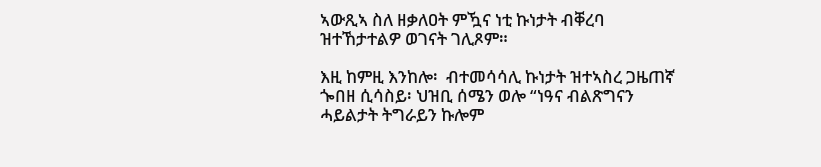ኣውጺኣ ስለ ዘቃለዐት ምዃና ነቲ ኩነታት ብቐረባ ዝተኸታተልዎ ወገናት ገሊጾም።

እዚ ከምዚ እንከሎ፡  ብተመሳሳሊ ኩነታት ዝተኣስረ ጋዜጠኛ ጐበዘ ሲሳስይ፡ ህዝቢ ሰሜን ወሎ “ነዓና ብልጽግናን ሓይልታት ትግራይን ኩሎም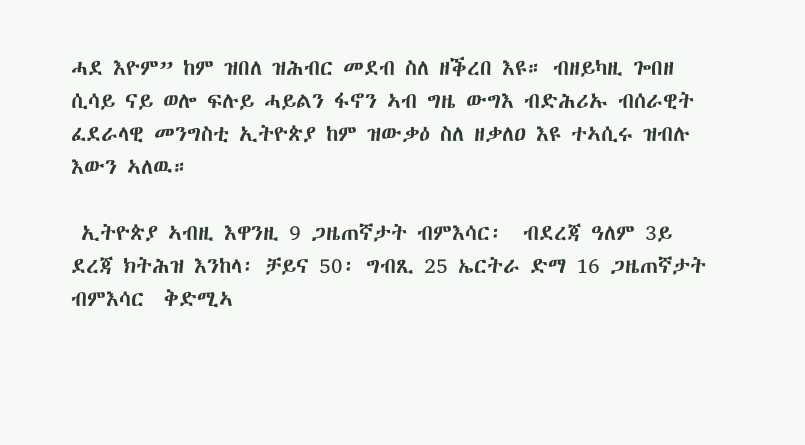ሓደ እዮም” ከም ዝበለ ዝሕብር መደብ ስለ ዘቕረበ እዩ። ብዘይካዚ ጐበዘ ሲሳይ ናይ ወሎ ፍሉይ ሓይልን ፋኖን ኣብ ግዜ ውግእ ብድሕሪኡ ብሰራዊት ፈደራላዊ መንግስቲ ኢትዮጵያ ከም ዝውቃዕ ስለ ዘቃለዐ እዩ ተኣሲሩ ዝብሉ እውን ኣለዉ።

 ኢትዮጵያ ኣብዚ እዋንዚ 9 ጋዜጠኛታት ብምእሳር፡  ብደረጃ ዓለም 3ይ ደረጃ ክትሕዝ እንከላ፡ ቻይና 50፡ ግብጺ 25 ኤርትራ ድማ 16 ጋዜጠኛታት ብምእሳር  ቅድሚኣ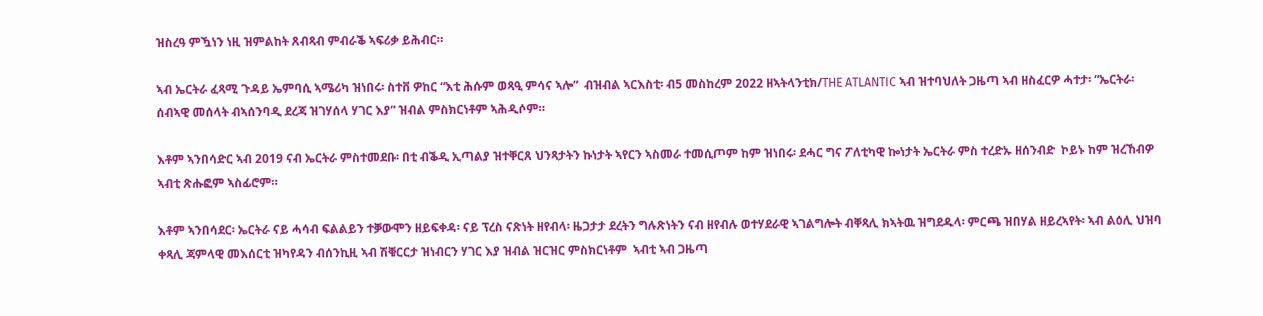ዝስረዓ ምዃነን ነዚ ዝምልከት ጸብጻብ ምብራቕ ኣፍሪቃ ይሕብር።

ኣብ ኤርትራ ፈጻሚ ጉዳይ ኤምባሲ ኣሜሪካ ዝነበሩ፡ ስተቨ ዎከር “እቲ ሕሱም ወጻዒ ምሳና ኣሎ”  ብዝብል ኣርእስቲ፡ ብ5 መስከረም 2022 ዘኣትላንቲክ/THE ATLANTIC ኣብ ዝተባህለት ጋዜጣ ኣብ ዘስፈርዎ ሓተታ፡ “ኤርትራ፡ ሰብኣዊ መሰላት ብኣሰንባዲ ደረጃ ዝገሃሰላ ሃገር እያ” ዝብል ምስክርነቶም ኣሕዲሶም።

እቶም ኣንበሳድር ኣብ 2019 ናብ ኤርትራ ምስተመደቡ፡ በቲ ብቕዲ ኢጣልያ ዝተቐርጸ ህንጻታትን ኩነታት ኣየርን ኣስመራ ተመሲጦም ከም ዝነበሩ፡ ደሓር ግና ፖለቲካዊ ኰነታት ኤርትራ ምስ ተረድኡ ዘሰንብድ  ኮይኑ ከም ዝረኸብዎ ኣብቲ ጽሑፎም ኣስፊሮም።

እቶም ኣንበሳደር፡ ኤርትራ ናይ ሓሳብ ፍልልይን ተቓውሞን ዘይፍቀዳ፡ ናይ ፕረስ ናጽነት ዘየብላ፡ ዜጋታታ ደረትን ግሉጽነትን ናብ ዘየብሉ ወተሃደራዊ ኣገልግሎት ብቐጻሊ ክኣትዉ ዝግደዱላ፡ ምርጫ ዝበሃል ዘይረኣየት፡ ኣብ ልዕሊ ህዝባ ቀጻሊ ጃምላዊ መእሰርቲ ዝካየዳን ብሰንኪዚ ኣብ ሽቑርርታ ዝነብርን ሃገር እያ ዝብል ዝርዝር ምስክርነቶም  ኣብቲ ኣብ ጋዜጣ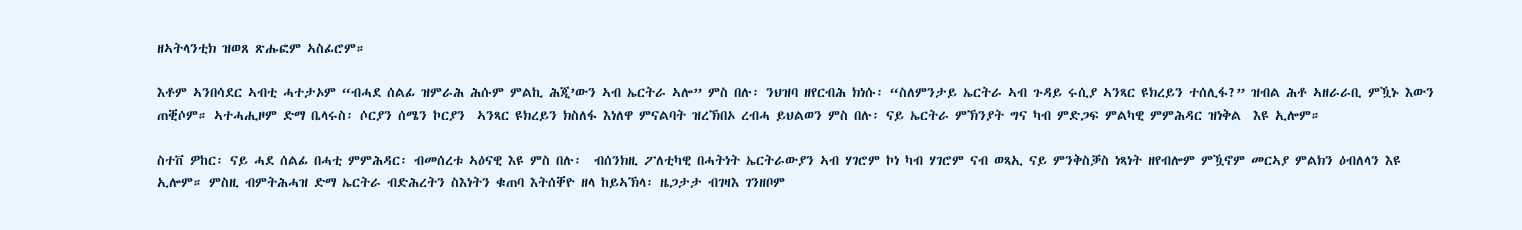ዘኣትላንቲክ ዝወጸ ጽሑፎም ኣስፊሮም።

እቶም ኣንበሳደር ኣብቲ ሓተታኦም “ብሓደ ሰልፊ ዝምራሕ ሕሱም ምልኪ ሕጂ’ውን ኣብ ኤርትራ ኣሎ” ምስ በሉ፡ ንህዝባ ዘየርብሕ ክነሱ፡ “ስለምንታይ ኤርትራ ኣብ ጉዳይ ሩሲያ ኣንጻር ዩክረይን ተሰሊፋ?” ዝብል ሕቶ ኣዘራራቢ ምዃኑ እውን ጠቒሶም። ኣተሓሒዞም ድማ ቤላሩስ፡ ሶርያን ሰሜን ኮርያን  ኣንጻር ዩክረይን ክስለፋ እነለዋ ምናልባት ዝረኽበኦ ረብሓ ይህልወን ምስ በሉ፡ ናይ ኤርትራ ምኽንያት ግና ካብ ምድጋፍ ምልካዊ ምምሕዳር ዝነቅል  እዩ ኢሎም።

ስተቨ ዎከር፡ ናይ ሓደ ሰልፊ በሓቲ ምምሕዳር፡ ብመሰረቱ ኣዕናዊ እዩ ምስ በሉ፡  ብሰንክዚ ፖለቲካዊ በሓትነት ኤርትራውያን ኣብ ሃገሮም ኮነ ካብ ሃገሮም ናብ ወጻኢ ናይ ምንቅስቓስ ነጻነት ዘየብሎም ምዃኖም መርኣያ ምልክን ዕብለላን እዩ ኢሎም። ምስዚ ብምትሕሓዝ ድማ ኤርትራ ብድሕረትን ስእነትን ቁጠባ እትሰቐዮ ዘላ ከይኣኽላ፡ ዜጋታታ ብገዛእ ገንዘቦም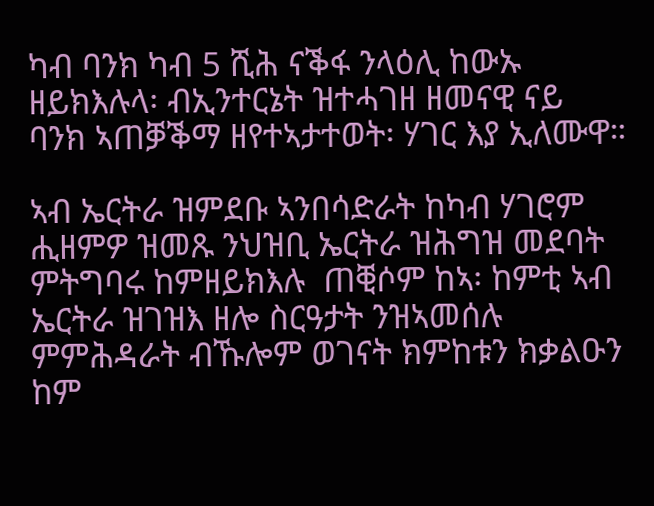ካብ ባንክ ካብ 5 ሺሕ ናቕፋ ንላዕሊ ከውኡ ዘይክእሉላ፡ ብኢንተርኔት ዝተሓገዘ ዘመናዊ ናይ ባንክ ኣጠቓቕማ ዘየተኣታተወት፡ ሃገር እያ ኢለሙዋ።

ኣብ ኤርትራ ዝምደቡ ኣንበሳድራት ከካብ ሃገሮም ሒዘምዎ ዝመጹ ንህዝቢ ኤርትራ ዝሕግዝ መደባት ምትግባሩ ከምዘይክእሉ  ጠቒሶም ከኣ፡ ከምቲ ኣብ ኤርትራ ዝገዝእ ዘሎ ስርዓታት ንዝኣመሰሉ ምምሕዳራት ብኹሎም ወገናት ክምከቱን ክቃልዑን ከም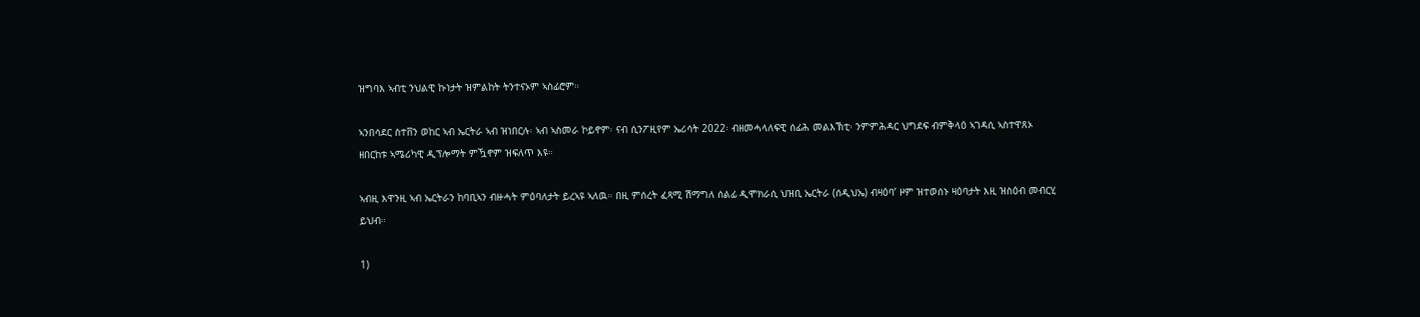ዝግባእ ኣብቲ ንህልዊ ኩነታት ዝምልከት ትንተናኦም ኣስፊሮም።

ኣንበሳደር ስተቨን ወከር ኣብ ኤርትራ ኣብ ዝነበርሉ፡ ኣብ ኣስመራ ኮይኖም፡ ናብ ሲንፖዚየም ኤሪሳት 2022፡ ብዘመሓላለፍዊ ሰፊሕ መልእኽቲ፡ ንምምሕዳር ህግደፍ ብምቅላዕ ኣገዳሲ ኣስተዋጸኦ ዘበርከቱ ኣሜሪካዊ ዲፕሎማት ምዃኖም ዝፍለጥ እዩ።

ኣብዚ እዋንዚ ኣብ ኤርትራን ከባቢኣን ብዙሓት ምዕባለታት ይረኣዩ ኣለዉ። በዚ ምሰረት ፈጻሚ ሽማግለ ሰልፊ ዲሞክራሲ ህዝቢ ኤርትራ (ሰዲህኤ) ብዛዕባ’ ዞም ዝተወሰኑ ዛዕባታት እዚ ዝስዕብ መብርሂ ይህብ።

1)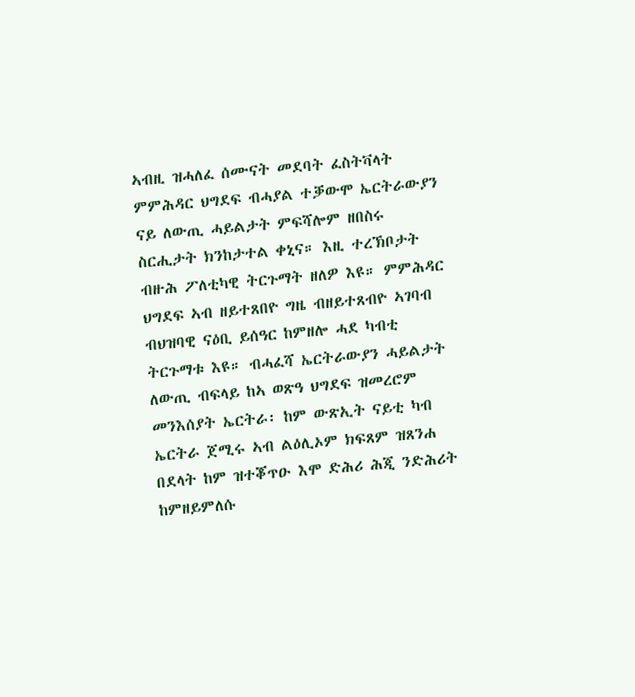ኣብዚ ዝሓለፈ ሰሙናት መደባት ፈስትቫላት ምምሕዳር ህግደፍ ብሓያል ተቓውሞ ኤርትራውያን ናይ ለውጢ ሓይልታት ምፍሻሎም ዘበስሩ ስርሒታት ክንከታተል ቀኒና። እዚ ተረኽቦታት ብዙሕ ፖለቲካዊ ትርጉማት ዘለዎ እዩ። ምምሕዳር ህግደፍ ኣብ ዘይተጸበዮ ግዜ ብዘይተጸብዮ ኣገባብ ብህዝባዊ ናዕቢ ይሰዓር ከምዘሎ ሓደ ካብቲ ትርጉማቱ እዩ። ብሓፈሻ ኤርትራውያን ሓይልታት ለውጢ ብፍላይ ከኣ ወጽዓ ህግደፍ ዝመረሮም መንእሰያት ኤርትራ፡ ከም ውጽኢት ናይቲ ካብ ኤርትራ ጀሚሩ ኣብ ልዕሊኦም ክፍጸም ዝጸንሐ በደላት ከም ዝተቖጥዑ እሞ ድሕሪ ሕጂ ንድሕሪት ከምዘይምለሱ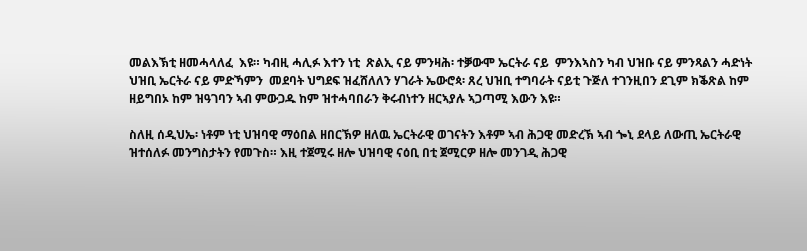መልእኽቲ ዘመሓላለፈ  እዩ። ካብዚ ሓሊፉ እተን ነቲ  ጽልኢ ናይ ምንዛሕ፡ ተቓውሞ ኤርትራ ናይ  ምንእኣስን ካብ ህዝቡ ናይ ምንጻልን ሓድነት ህዝቢ ኤርትራ ናይ ምድኻምን  መደባት ህግደፍ ዝፈሸለለን ሃገራት ኤውሮጳ፡ ጸረ ህዝቢ ተግባራት ናይቲ ጉጅለ ተገንዚበን ደጊም ክቕጽል ከም ዘይግበኦ ከም ዝዓገባን ኣብ ምውጋዱ ከም ዝተሓባበራን ቅሩብነተን ዘርኣያሉ ኣጋጣሚ እውን እዩ።

ስለዚ ሰዲህኤ፡ ነቶም ነቲ ህዝባዊ ማዕበል ዘበርኽዎ ዘለዉ ኤርትራዊ ወገናትን እቶም ኣብ ሕጋዊ መድረኽ ኣብ ጐኒ ደላይ ለውጢ ኤርትራዊ ዝተሰለፉ መንግስታትን የመጉስ። እዚ ተጀሚሩ ዘሎ ህዝባዊ ናዕቢ በቲ ጀሚርዎ ዘሎ መንገዲ ሕጋዊ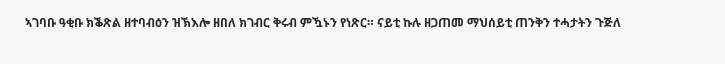ኣገባቡ ዓቂቡ ክቕጽል ዘተባብዕን ዝኽእሎ ዘበለ ክገብር ቅሩብ ምዃኑን የነጽር። ናይቲ ኩሉ ዘጋጠመ ማህሰይቲ ጠንቅን ተሓታትን ጉጅለ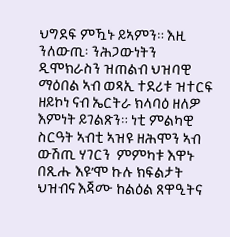ህግደፍ ምዃኑ ይኣምን። እዚ ንለውጢ፡ ንሕጋውነትን ዲሞክራስን ዝጠልብ ህዝባዊ  ማዕበል ኣብ ወጻኢ ተደሪቱ ዝተርፍ  ዘይኮነ ናብ ኤርትራ ክላባዕ ዘለዎ እምነት ይገልጽን። ነቲ ምልካዊ ስርዓት ኣብቲ ኣዝዩ ዘሕሞን ኣብ ውሽጢ ሃገርን  ምምካቱ እዋኑ በጺሑ እዩ’ሞ ኩሉ ክፍልታት ህዝብና እጃሙ ከልዕል ጸዋዒትና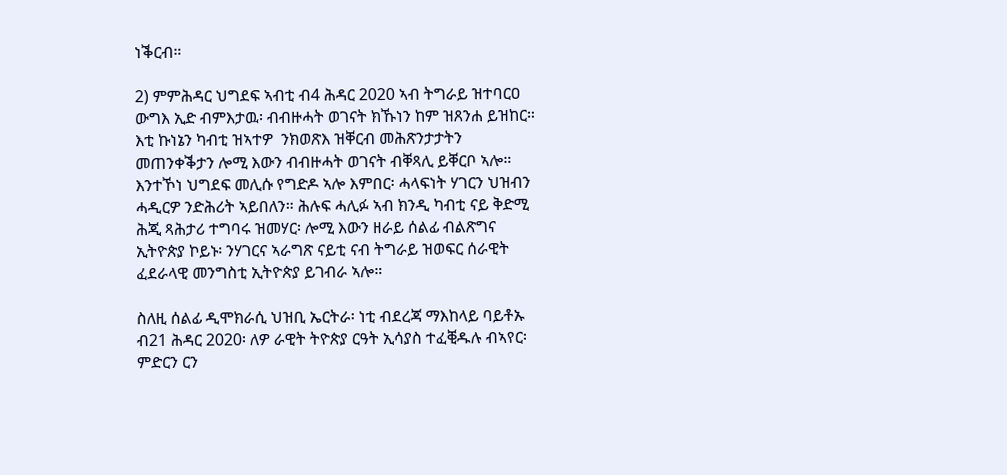ነቕርብ።

2) ምምሕዳር ህግደፍ ኣብቲ ብ4 ሕዳር 2020 ኣብ ትግራይ ዝተባርዐ ውግእ ኢድ ብምእታዉ፡ ብብዙሓት ወገናት ክኹነን ከም ዝጸንሐ ይዝከር። እቲ ኩነኔን ካብቲ ዝኣተዎ  ንክወጽእ ዝቐርብ መሕጽንታታትን መጠንቀቕታን ሎሚ እውን ብብዙሓት ወገናት ብቐጻሊ ይቐርቦ ኣሎ። እንተኾነ ህግደፍ መሊሱ የግድዶ ኣሎ እምበር፡ ሓላፍነት ሃገርን ህዝብን ሓዲርዎ ንድሕሪት ኣይበለን። ሕሉፍ ሓሊፉ ኣብ ክንዲ ካብቲ ናይ ቅድሚ ሕጂ ጻሕታሪ ተግባሩ ዝመሃር፡ ሎሚ እውን ዘራይ ሰልፊ ብልጽግና ኢትዮጵያ ኮይኑ፡ ንሃገርና ኣራግጽ ናይቲ ናብ ትግራይ ዝወፍር ሰራዊት ፈደራላዊ መንግስቲ ኢትዮጵያ ይገብራ ኣሎ።

ስለዚ ሰልፊ ዲሞክራሲ ህዝቢ ኤርትራ፡ ነቲ ብደረጃ ማእከላይ ባይቶኡ ብ21 ሕዳር 2020፡ ለዎ ራዊት ትዮጵያ ርዓት ኢሳያስ ተፈቒዱሉ ብኣየር፡ ምድርን ርን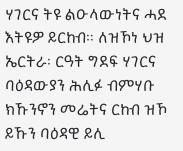ሃገርና ትዩ ልዑላውነትና ሓደ እትዩዎ ይርከብ። ለዝኾነ ህዝ ኤርትራ፡ ርዓት ግደፍ ሃገርና ባዕዳውያን ሕሊፉ ብምሃቡ ክኹንኖን መሬትና ርከብ ዝኾ ይኹን ባዕዳዊ ይሊ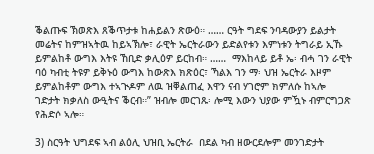ቕልጡፍ ኽወጽእ ጸቕጥታቱ ከሐይልን ጽውዕ። …… ርዓት ግደፍ ንባዳውያን ይልታት መሬትና ከምዝኣትዉ ከይኣኽሎ፣ ራዊት ኤርትራውን ይድልየቱን እምነቱን ትግራይ ኢኹ ይምልከቶ ውግእ እትዩ ኸቢድ ቃሊዕዎ ይርከብ። ……  ማእከላይ ይቶ ኤ፡ ብሓ ገን ራዊት ባዕ ካብቲ ትዩዎ ይቅኑዕ ውግእ ከውጽእ ክጽዕር፣ ኻልእ ገን ማ፡ ህዝ ኤርትራ እዞም ይምልከቶም ውግእ ተኣጒዶም ለዉ ዝቐልጠፈ እዋን ናብ ሃገሮም ክምለሱ ከኣሎ ገድታት ክቃለስ ውዒትና ቕርብ።” ዝብሎ መርገጹ፡ ሎሚ እውን ህያው ምዃኑ ብምርግጋጽ የሕድሶ ኣሎ።

3) ስርዓት ህግደፍ ኣብ ልዕሊ ህዝቢ ኤርትራ  በደል ካብ ዘውርደሎም መንገድታት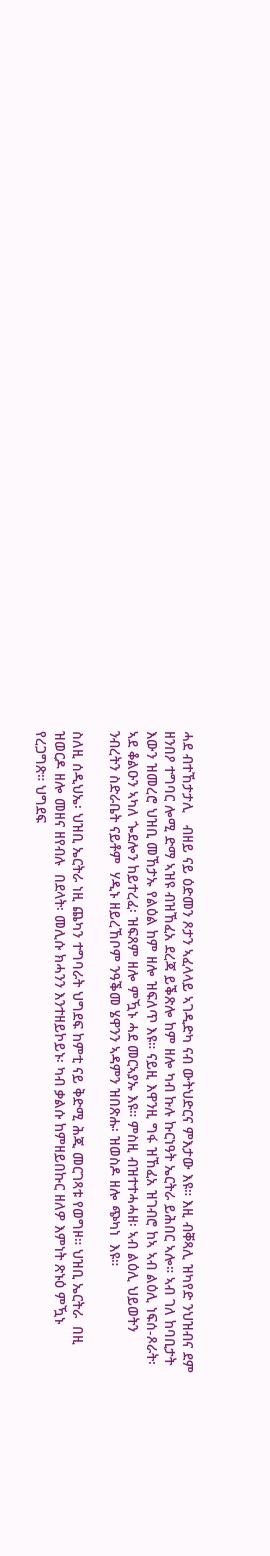ሓደ ብተኸታታሊ   ብዘይ ናይ ዕድመን ጾታን ኣፈላላይ ኣገዲድካ ናብ ውትህድርና ምእታው እዩ። እዚ ብቐጻሊ ዝካየድ ንህዝብና ደም ዘንበዖ ተግባር ሎሚ ድማ ኣዝዩ ብዝኸፈአ ደረጃ ይቕጽሎ ከም ዘሎ ካብ ኩሉ ኩርነዓት ኤርትራ ይሕበር ኣሎ። ኣብ ገለ ከባቢታት እውን ዝመረሮ ህዝቢ መኸታኡ የልዕል ከም ዘሎ ዝፍለጥ እዩ። ናይዚ እዋንዚ ግፋ ዝኸፈአ ዝገብሮ ከኣ ኣብ ልዕሊ ነፍሰ-ጾራት፡ ኣደ ቆልዑን ኣካለ ጐደሎን ከይተረፈ፡ ዝፍጸም ዘሎ ምዃኑ ሓደ መርኣያኡ እዩ። ምስዚ ብዝተተሓሓዘ፡ ኣብ ልዕሊ ህይወትን ንብረትን ስድራቤት ናይቶም  ሃዲኑ ዘይረኸቦም ንዓቕመ ሄዋንን ኣዳምን ዝበጽሑ፡ ዝወስዶ ዘሎ ጭካነ  እዩ።

ስለዚ ሰዲህኤ፡ ህዝቢ ኤርትራ ነዚ ጨካን ተግባራት ህግደፍ ከምቲ ናይ ቅድሚ ሕጂ መርገጻቱ የወግዞ። ህዝቢ ኤርትራ  በዚ ዝወርዶ ዘሎ መዘና ዘየብሉ  በደላት፡ መሊሱ ክሓንን እንተዘይኮይኑ፡ ካብ ቃልሱ ከምዘይበኩር ዘለዎ እምነት ጽኑዕ ምዃኑ የረጋግጽ። ህግደፍ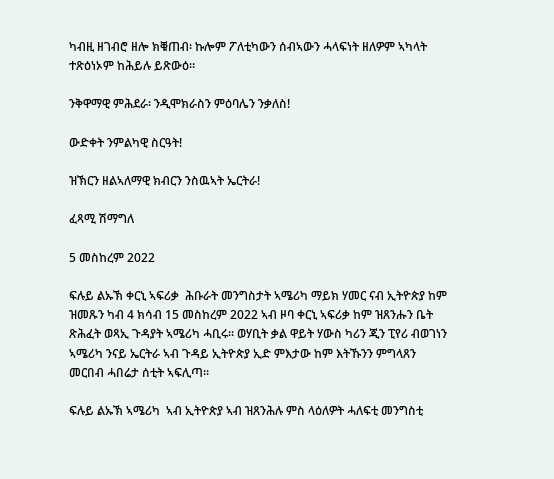ካብዚ ዘገብሮ ዘሎ ክቑጠብ፡ ኩሎም ፖለቲካውን ሰብኣውን ሓላፍነት ዘለዎም ኣካላት ተጽዕነኦም ከሕይሉ ይጽውዕ።

ንቅዋማዊ ምሕደራ፡ ንዲሞክራስን ምዕባሌን ንቃለስ!

ውድቀት ንምልካዊ ስርዓት!

ዝኽርን ዘልኣለማዊ ክብርን ንስዉኣት ኤርትራ!

ፈጻሚ ሽማግለ

5 መስከረም 2022

ፍሉይ ልኡኽ ቀርኒ ኣፍሪቃ  ሕቡራት መንግስታት ኣሜሪካ ማይክ ሃመር ናብ ኢትዮጵያ ከም ዝመጹን ካብ 4 ክሳብ 15 መስከረም 2022 ኣብ ዞባ ቀርኒ ኣፍሪቃ ከም ዝጸንሑን ቤት ጽሕፈት ወጻኢ ጉዳያት ኣሜሪካ ሓቢሩ። ወሃቢት ቃል ዋይት ሃውስ ካሪን ጂን ፒየሪ ብወገነን ኣሜሪካ ንናይ ኤርትራ ኣብ ጉዳይ ኢትዮጵያ ኢድ ምእታው ከም እትኹንን ምግላጸን መርበብ ሓበሬታ ሰቲት ኣፍሊጣ።

ፍሉይ ልኡኽ ኣሜሪካ  ኣብ ኢትዮጵያ ኣብ ዝጸንሕሉ ምስ ላዕለዎት ሓለፍቲ መንግስቲ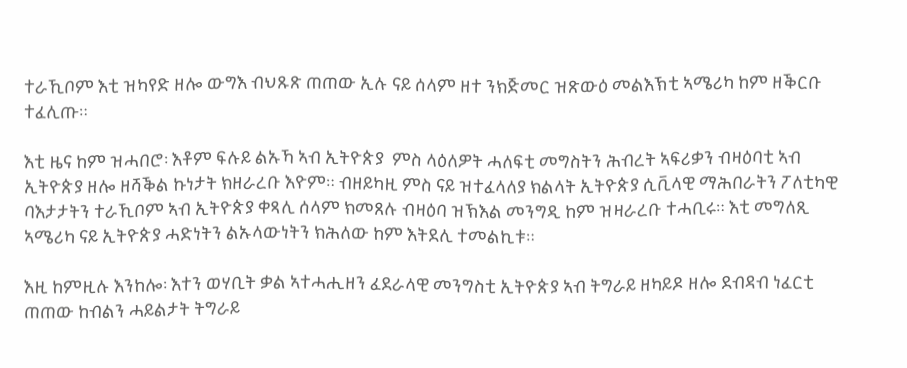ተራኺቦም እቲ ዝካየድ ዘሎ ውግእ ብህጹጽ ጠጠው ኢሉ ናይ ሰላም ዘተ ንክጅመር ዝጽውዕ መልእኽቲ ኣሜሪካ ከም ዘቕርቡ ተፈሊጡ።

እቲ ዜና ከም ዝሓበሮ፡ እቶም ፍሉይ ልኡኻ ኣብ ኢትዮጵያ  ምስ ላዕለዎት ሓለፍቲ መግስትን ሕብረት ኣፍሪቃን ብዛዕባቲ ኣብ ኢትዮጵያ ዘሎ ዘሻቕል ኩነታት ክዘራረቡ እዮም። ብዘይካዚ ምስ ናይ ዝተፈላለያ ክልላት ኢትዮጵያ ሲቪላዊ ማሕበራትን ፖለቲካዊ ባእታታትን ተራኺቦም ኣብ ኢትዮጵያ ቀጻሊ ሰላም ክመጸሉ ብዛዕባ ዝኽእል መንግዲ ከም ዝዛራረቡ ተሓቢሩ። እቲ መግለጺ ኣሜሪካ ናይ ኢትዮጵያ ሓድነትን ልኡላውነትን ክሕለው ከም እትደሊ ተመልኪቱ።

እዚ ከምዚሉ እንከሎ፡ እተን ወሃቢት ቃል ኣተሓሒዘን ፈደራላዊ መንግስቲ ኢትዮጵያ ኣብ ትግራይ ዘካይዶ ዘሎ ደብዳብ ነፈርቲ ጠጠው ከብልን ሓይልታት ትግራይ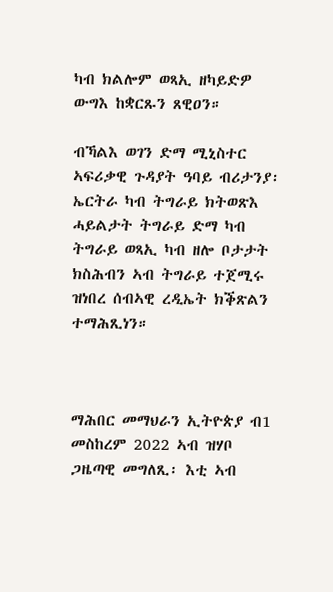ካብ ክልሎም ወጻኢ ዘካይድዎ ውግእ ከቋርጹን ጸዊዐን።

ብኻልእ ወገን ድማ ሚኒስተር ኣፍሪቃዊ ጉዳያት ዓባይ ብሪታንያ፡ ኤርትራ ካብ ትግራይ ክትወጽእ ሓይልታት ትግራይ ድማ ካብ ትግራይ ወጻኢ ካብ ዘሎ ቦታታት  ክስሕብን ኣብ ትግራይ ተጀሚሩ ዝነበረ ሰብኣዊ ረዲኤት ክቕጽልን ተማሕጺነን።



ማሕበር መማህራን ኢትዮጵያ ብ1 መስከረም 2022 ኣብ ዝሃቦ ጋዜጣዊ መግለጺ፡ እቲ ኣብ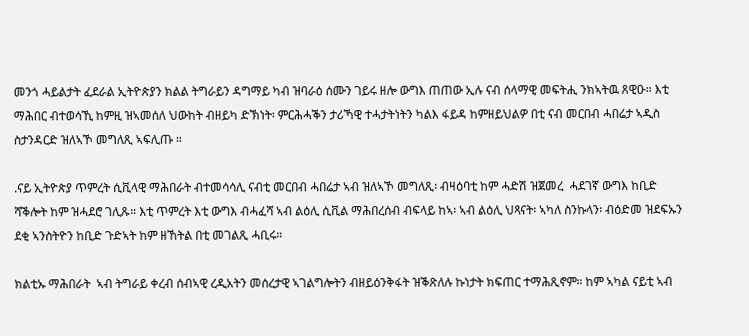መንጎ ሓይልታት ፈደራል ኢትዮጵያን ክልል ትግራይን ዳግማይ ካብ ዝባራዕ ሰሙን ገይሩ ዘሎ ውግእ ጠጠው ኢሉ ናብ ሰላማዊ መፍትሒ ንክኣትዉ ጸዊዑ። እቲ ማሕበር ብተወሳኺ ከምዚ ዝኣመሰለ ህውከት ብዘይካ ድኽነት፡ ምርሕሓቕን ታሪኻዊ ተሓታትነትን ካልእ ፋይዳ ከምዘይህልዎ በቲ ናብ መርበብ ሓበሬታ ኣዲስ ስታንዳርድ ዝለኣኾ መግለጺ ኣፍሊጡ ።

.ናይ ኢትዮጵያ ጥምረት ሲቪላዊ ማሕበራት ብተመሳሳሊ ናብቲ መርበብ ሓበሬታ ኣብ ዝለኣኾ መግለጺ፡ ብዛዕባቲ ከም ሓድሽ ዝጀመረ  ሓደገኛ ውግእ ከቢድ ሻቕሎት ከም ዝሓደሮ ገሊጹ። እቲ ጥምረት እቲ ውግእ ብሓፈሻ ኣብ ልዕሊ ሲቪል ማሕበረሰብ ብፍላይ ከኣ፡ ኣብ ልዕሊ ህጻናት፡ ኣካለ ስንኩላን፡ ብዕድመ ዝደፍኡን ደቂ ኣንስትዮን ከቢድ ጉድኣት ከም ዘኸትል በቲ መገልጺ ሓቢሩ።

ክልቲኡ ማሕበራት  ኣብ ትግራይ ቀረብ ሰብኣዊ ረዲአትን መሰረታዊ ኣገልግሎትን ብዘይዕንቅፋት ዝቕጽለሉ ኩነታት ክፍጠር ተማሕጺኖም። ከም ኣካል ናይቲ ኣብ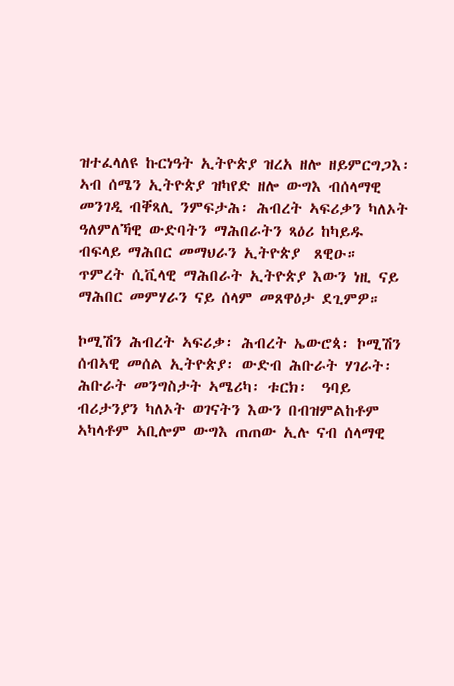ዝተፈላለዩ ኩርነዓት ኢትዮጵያ ዝረአ ዘሎ ዘይምርግጋእ፡ ኣብ ሰሜን ኢትዮጵያ ዝካየድ ዘሎ ውግእ ብሰላማዊ መንገዲ ብቐጻሊ ንምፍታሕ፡ ሕብረት ኣፍሪቃን ካለኦት ዓለምለኻዊ ውድባትን ማሕበራትን ጻዕሪ ከካይዱ ብፍላይ ማሕበር መማህራን ኢትዮጵያ  ጸዊዑ። ጥምረት ሲቪላዊ ማሕበራት ኢትዮጵያ እውን ነዚ ናይ ማሕበር መምሃራን ናይ ሰላም መጸዋዕታ ደጊምዎ።

ኮሚሽን ሕብረት ኣፍሪቃ፡ ሕብረት ኤውሮጳ፡ ኮሚሽን ሰብኣዊ መሰል ኢትዮጵያ፡ ውድብ ሕቡራት ሃገራት፡ ሕቡራት መንግስታት ኣሜሪካ፡ ቱርክ፡  ዓባይ ብሪታንያን ካለኦት ወገናትን እውን በብዝምልከቶም ኣካላቶም ኣቢሎም ውግእ ጠጠው ኢሉ ናብ ሰላማዊ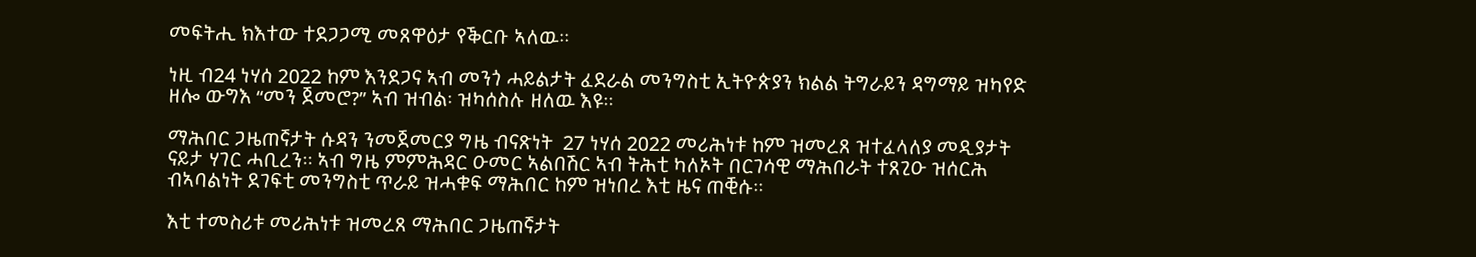መፍትሒ ክእተው ተደጋጋሚ መጸዋዕታ የቕርቡ ኣለዉ።

ነዚ ብ24 ነሃሰ 2022 ከም እንደጋና ኣብ መንጎ ሓይልታት ፈደራል መንግስቲ ኢትዮጵያን ክልል ትግራይን ዳግማይ ዝካየድ ዘሎ ውግእ “መን ጀመሮ?” ኣብ ዝብል፡ ዝካሰስሉ ዘለዉ እዩ።

ማሕበር ጋዜጠኛታት ሱዳን ንመጀመርያ ግዜ ብናጽነት  27 ነሃሰ 2022 መሪሕነቱ ከም ዝመረጸ ዝተፈላለያ መዲያታት ናይታ ሃገር ሓቢረን። ኣብ ግዜ ምምሕዳር ዑመር ኣልበሽር ኣብ ትሕቲ ካለኦት በርገሳዊ ማሕበራት ተጸጊዑ ዝሰርሕ ብኣባልነት ደገፍቲ መንግስቲ ጥራይ ዝሓቁፍ ማሕበር ከም ዝነበረ እቲ ዜና ጠቒሱ።

እቲ ተመስሪቱ መሪሕነቱ ዝመረጸ ማሕበር ጋዜጠኛታት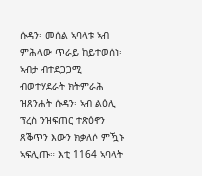ሱዳን፡ መሰል ኣባላቱ ኣብ ምሕላው ጥራይ ከይተወሰነ፡ ኣብታ ብተደጋጋሚ ብወተሃደራት ክትምራሕ ዝጸንሐት ሱዳን፡ ኣብ ልዕሊ ፕረስ ንዝፍጠር ተጽዕኖን ጸቕጥን እውን ክቃለሶ ምዃኑ ኣፍሊጡ። እቲ 1164 ኣባላት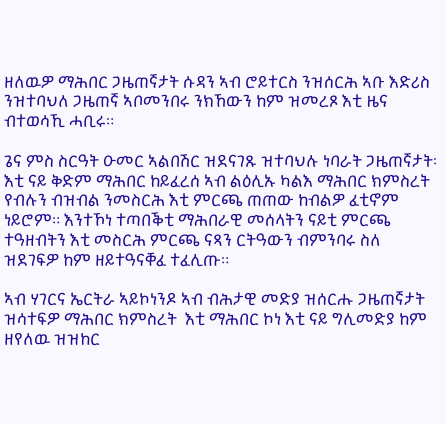ዘለዉዎ ማሕበር ጋዜጠኛታት ሱዳን ኣብ ሮይተርስ ንዝሰርሕ ኣቡ እድሪስ ንዝተባህለ ጋዜጠኛ ኣቦመንበሩ ንክኸውን ከም ዝመረጾ እቲ ዜና ብተወሳኺ ሓቢሩ።

ጌና ምስ ስርዓት ዑመር ኣልበሽር ዝደናገጹ ዝተባህሉ ነባራት ጋዜጠኛታት፡ እቲ ናይ ቅድም ማሕበር ከይፈረሰ ኣብ ልዕሊኡ ካልእ ማሕበር ክምስረት የብሉን ብዝብል ንመስርሕ እቲ ምርጫ ጠጠው ከብልዎ ፈቲኖም ነይሮም። እንተኾነ ተጣበቕቲ ማሕበራዊ መሰላትን ናይቲ ምርጫ ተዓዘብትን እቲ መስርሕ ምርጫ ናጻን ርትዓውን ብምንባሩ ስለ ዝደገፍዎ ከም ዘይተዓናቐፈ ተፈሊጡ።

ኣብ ሃገርና ኤርትራ ኣይኮነንዶ ኣብ ብሕታዊ መድያ ዝሰርሑ ጋዜጠኛታት ዝሳተፍዎ ማሕበር ክምስረት  እቲ ማሕበር ኮነ እቲ ናይ ግሊመድያ ከም ዘየለዉ ዝዝከር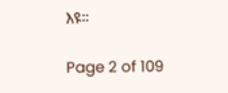እዩ።

Page 2 of 109